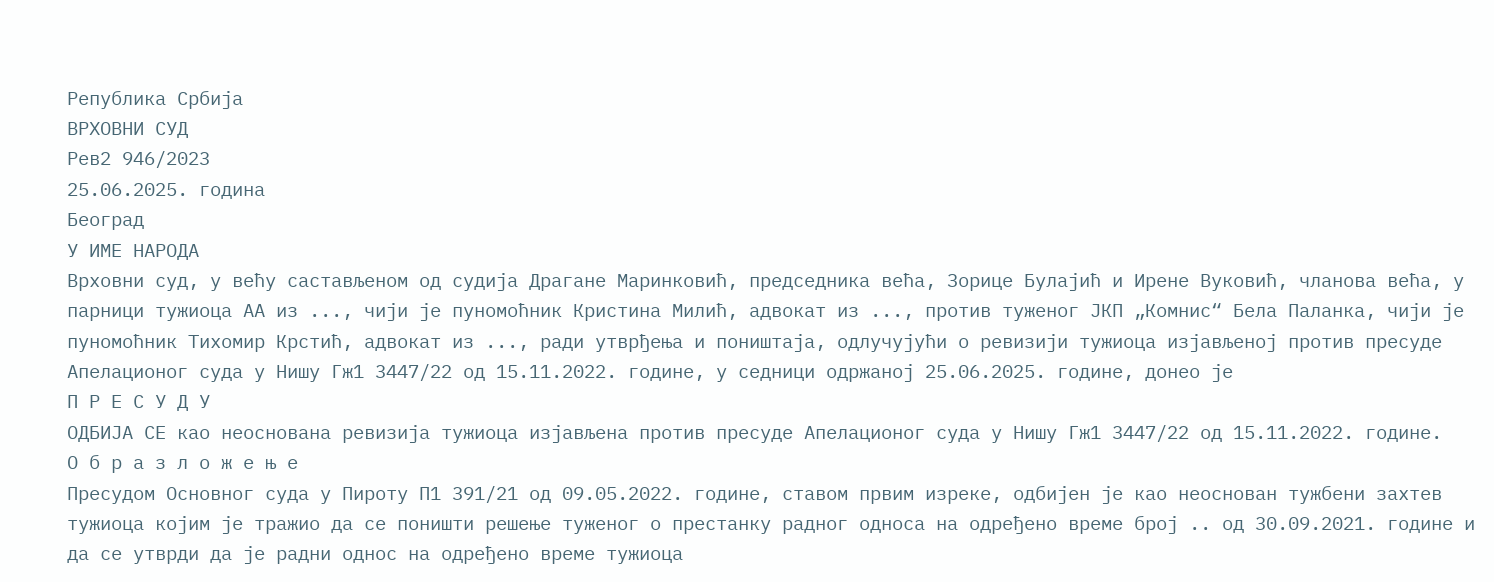Република Србија
ВРХОВНИ СУД
Рев2 946/2023
25.06.2025. година
Београд
У ИМЕ НАРОДА
Врховни суд, у већу састављеном од судија Драгане Маринковић, председника већа, Зорице Булајић и Ирене Вуковић, чланова већа, у парници тужиоца АА из ..., чији је пуномоћник Кристина Милић, адвокат из ..., против туженог ЈКП „Комнис“ Бела Паланка, чији је пуномоћник Тихомир Крстић, адвокат из ..., ради утврђења и поништаја, одлучујући о ревизији тужиоца изјављеној против пресуде Апелационог суда у Нишу Гж1 3447/22 од 15.11.2022. године, у седници одржаној 25.06.2025. године, донео је
П Р Е С У Д У
ОДБИЈА СЕ као неоснована ревизија тужиоца изјављена против пресуде Апелационог суда у Нишу Гж1 3447/22 од 15.11.2022. године.
О б р а з л о ж е њ е
Пресудом Основног суда у Пироту П1 391/21 од 09.05.2022. године, ставом првим изреке, одбијен је као неоснован тужбени захтев тужиоца којим је тражио да се поништи решење туженог о престанку радног односа на одређено време број .. од 30.09.2021. године и да се утврди да је радни однос на одређено време тужиоца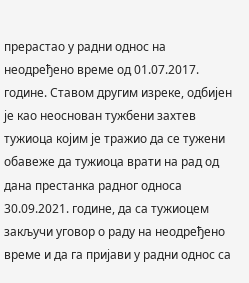прерастао у радни однос на неодређено време од 01.07.2017. године. Ставом другим изреке, одбијен је као неоснован тужбени захтев тужиоца којим је тражио да се тужени обавеже да тужиоца врати на рад од дана престанка радног односа 30.09.2021. године, да са тужиоцем закључи уговор о раду на неодређено време и да га пријави у радни однос са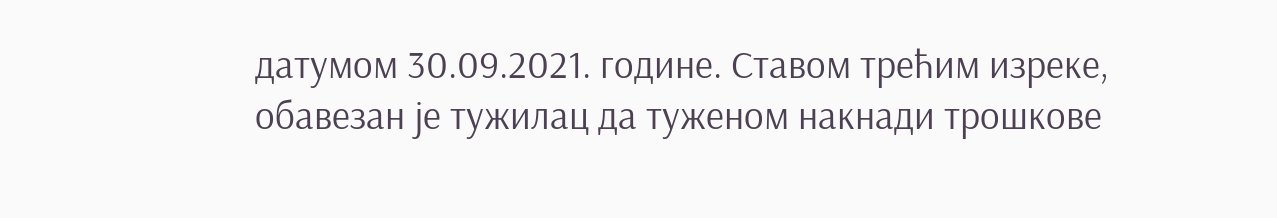датумом 30.09.2021. године. Ставом трећим изреке, обавезан је тужилац да туженом накнади трошкове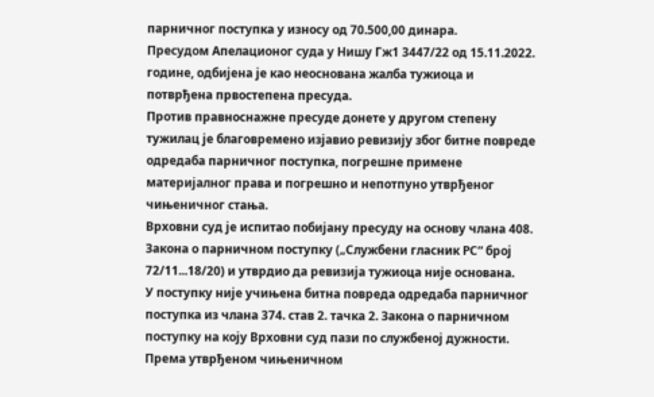парничног поступка у износу од 70.500,00 динара.
Пресудом Апелационог суда у Нишу Гж1 3447/22 од 15.11.2022. године, одбијена је као неоснована жалба тужиоца и потврђена првостепена пресуда.
Против правноснажне пресуде донете у другом степену тужилац је благовремено изјавио ревизију због битне повреде одредаба парничног поступка, погрешне примене материјалног права и погрешно и непотпуно утврђеног чињеничног стања.
Врховни суд је испитао побијану пресуду на основу члана 408. Закона о парничном поступку („Службени гласник РС“ број 72/11...18/20) и утврдио да ревизија тужиоца није основана.
У поступку није учињена битна повреда одредаба парничног поступка из члана 374. став 2. тачка 2. Закона о парничном поступку на коју Врховни суд пази по службеној дужности.
Према утврђеном чињеничном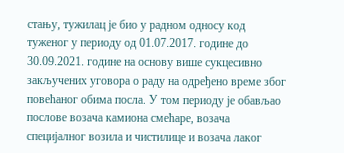стању, тужилац је био у радном односу код туженог у периоду од 01.07.2017. године до 30.09.2021. године на основу више сукцесивно закључених уговора о раду на одређено време због повећаног обима посла. У том периоду је обављао послове возача камиона смећаре, возача специјалног возила и чистилице и возача лаког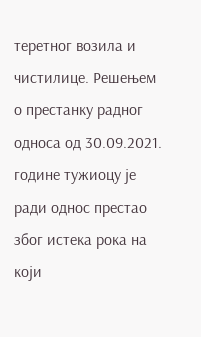теретног возила и чистилице. Решењем о престанку радног односа од 30.09.2021. године тужиоцу је ради однос престао због истека рока на који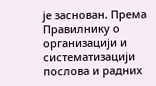је заснован. Према Правилнику о организацији и систематизацији послова и радних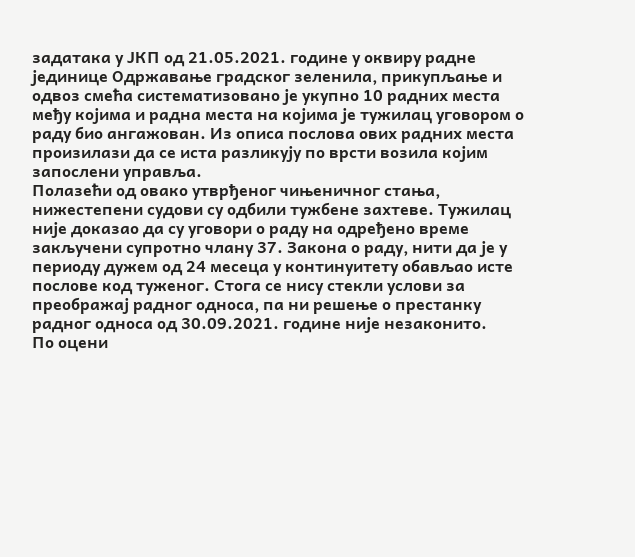задатака у ЈКП од 21.05.2021. године у оквиру радне јединице Одржавање градског зеленила, прикупљање и одвоз смећа систематизовано је укупно 10 радних места међу којима и радна места на којима је тужилац уговором о раду био ангажован. Из описа послова ових радних места произилази да се иста разликују по врсти возила којим запослени управља.
Полазећи од овако утврђеног чињеничног стања, нижестепени судови су одбили тужбене захтеве. Тужилац није доказао да су уговори о раду на одређено време закључени супротно члану 37. Закона о раду, нити да је у периоду дужем од 24 месеца у континуитету обављао исте послове код туженог. Стога се нису стекли услови за преображај радног односа, па ни решење о престанку радног односа од 30.09.2021. године није незаконито.
По оцени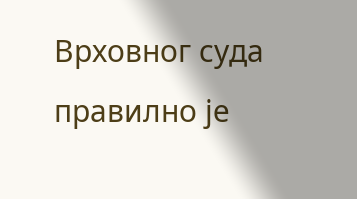Врховног суда правилно је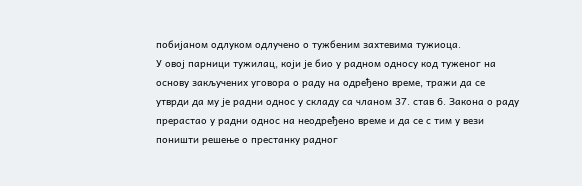побијаном одлуком одлучено о тужбеним захтевима тужиоца.
У овој парници тужилац, који је био у радном односу код туженог на основу закључених уговора о раду на одређено време, тражи да се утврди да му је радни однос у складу са чланом 37. став 6. Закона о раду прерастао у радни однос на неодређено време и да се с тим у вези поништи решење о престанку радног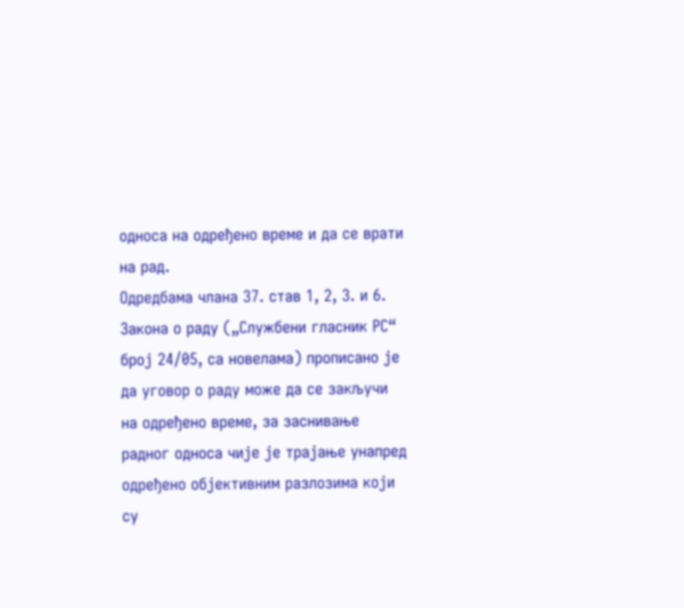односа на одређено време и да се врати на рад.
Одредбама члана 37. став 1, 2, 3. и 6. Закона о раду („Службени гласник РС“ број 24/05, са новелама) прописано је да уговор о раду може да се закључи на одређено време, за заснивање радног односа чије је трајање унапред одређено објективним разлозима који су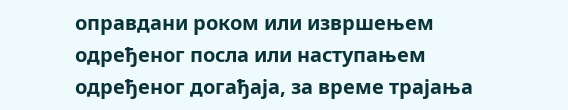оправдани роком или извршењем одређеног посла или наступањем одређеног догађаја, за време трајања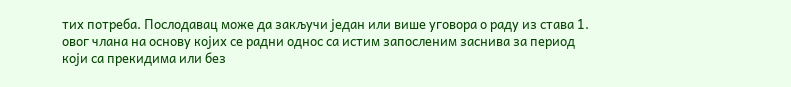тих потреба. Послодавац може да закључи један или више уговора о раду из става 1. овог члана на основу којих се радни однос са истим запосленим заснива за период који са прекидима или без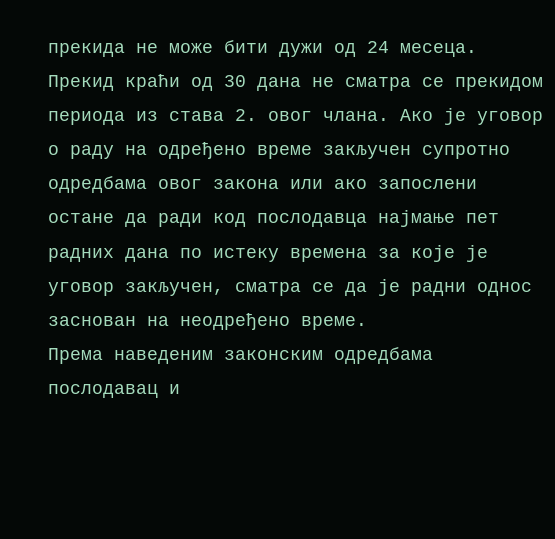прекида не може бити дужи од 24 месеца. Прекид краћи од 30 дана не сматра се прекидом периода из става 2. овог члана. Ако је уговор о раду на одређено време закључен супротно одредбама овог закона или ако запослени остане да ради код послодавца најмање пет радних дана по истеку времена за које је уговор закључен, сматра се да је радни однос заснован на неодређено време.
Према наведеним законским одредбама послодавац и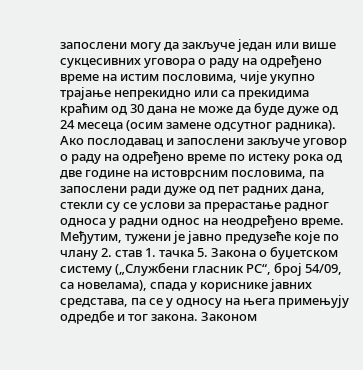запослени могу да закључе један или више сукцесивних уговора о раду на одређено време на истим пословима, чије укупно трајање непрекидно или са прекидима краћим од 30 дана не може да буде дуже од 24 месеца (осим замене одсутног радника). Ако послодавац и запослени закључе уговор о раду на одређено време по истеку рока од две године на истоврсним пословима, па запослени ради дуже од пет радних дана, стекли су се услови за прерастање радног односа у радни однос на неодређено време.
Међутим, тужени је јавно предузеће које по члану 2. став 1. тачка 5. Закона о буџетском систему („Службени гласник РС“, број 54/09, са новелама), спада у кориснике јавних средстава, па се у односу на њега примењују одредбе и тог закона. Законом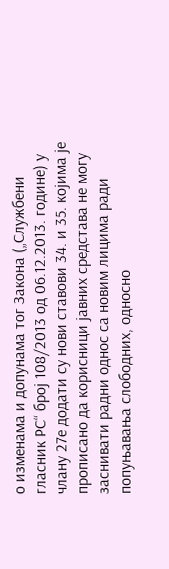о изменама и допунама тог Закона („Службени гласник РС“ број 108/2013 од 06.12.2013. године) у члану 27е додати су нови ставови 34. и 35. којима је прописано да корисници јавних средстава не могу заснивати радни однос са новим лицима ради попуњавања слободних, односно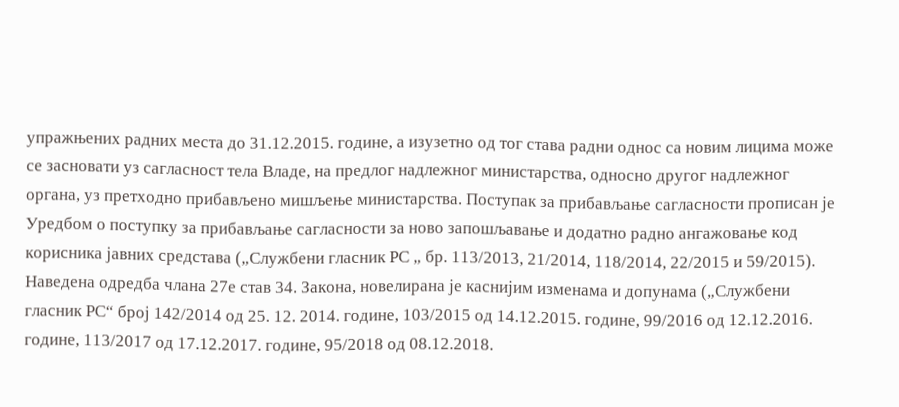упражњених радних места до 31.12.2015. године, а изузетно од тог става радни однос са новим лицима може се засновати уз сагласност тела Владе, на предлог надлежног министарства, односно другог надлежног органа, уз претходно прибављено мишљење министарства. Поступак за прибављање сагласности прописан је Уредбом о поступку за прибављање сагласности за ново запошљавање и додатно радно ангажовање код корисника јавних средстава („Службени гласник РС „ бр. 113/2013, 21/2014, 118/2014, 22/2015 и 59/2015). Наведена одредба члана 27е став 34. Закона, новелирана је каснијим изменама и допунама („Службени гласник РС“ број 142/2014 од 25. 12. 2014. године, 103/2015 од 14.12.2015. године, 99/2016 од 12.12.2016. године, 113/2017 од 17.12.2017. године, 95/2018 од 08.12.2018.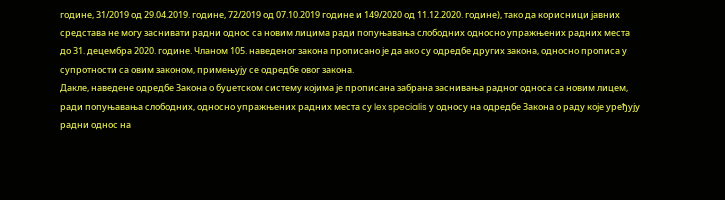године, 31/2019 од 29.04.2019. године, 72/2019 од 07.10.2019 године и 149/2020 од 11.12.2020. године), тако да корисници јавних средстава не могу заснивати радни однос са новим лицима ради попуњавања слободних односно упражњених радних места до 31. децембра 2020. године. Чланом 105. наведеног закона прописано је да ако су одредбе других закона, односно прописа у супротности са овим законом, примењују се одредбе овог закона.
Дакле, наведене одредбе Закона о буџетском систему којима је прописана забрана заснивања радног односа са новим лицем, ради попуњавања слободних, односно упражњених радних места су lex specialis у односу на одредбе Закона о раду које уређују радни однос на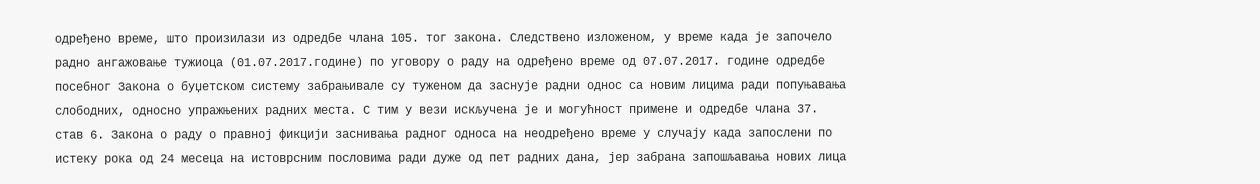одређено време, што произилази из одредбе члана 105. тог закона. Следствено изложеном, у време када је започело радно ангажовање тужиоца (01.07.2017.године) по уговору о раду на одређено време од 07.07.2017. године одредбе посебног Закона о буџетском систему забрањивале су туженом да заснује радни однос са новим лицима ради попуњавања слободних, односно упражњених радних места. С тим у вези искључена је и могућност примене и одредбе члана 37. став 6. Закона о раду о правној фикцији заснивања радног односа на неодређено време у случају када запослени по истеку рока од 24 месеца на истоврсним пословима ради дуже од пет радних дана, јер забрана запошљавања нових лица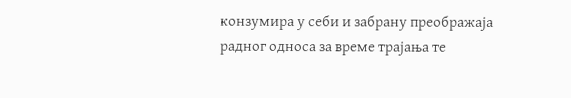конзумира у себи и забрану преображаја радног односа за време трајања те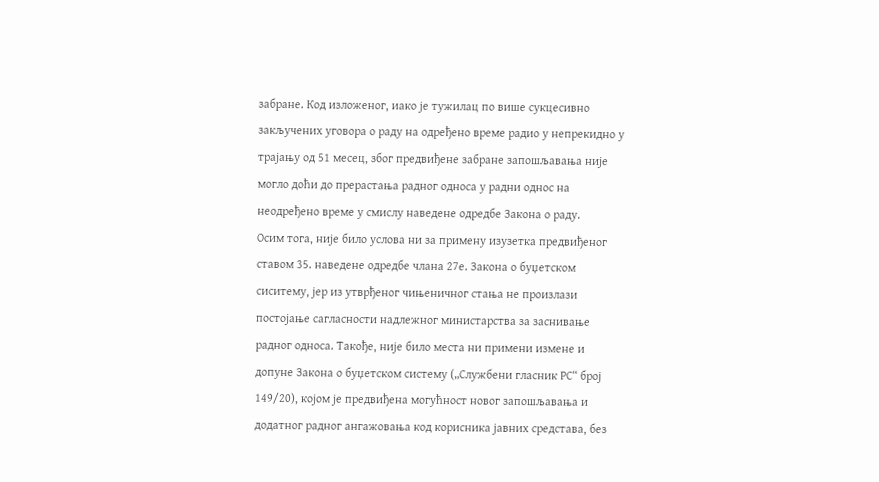забране. Код изложеног, иако је тужилац по више сукцесивно закључених уговора о раду на одређено време радио у непрекидно у трајању од 51 месец, због предвиђене забране запошљавања није могло доћи до прерастања радног односа у радни однос на неодређено време у смислу наведене одредбе Закона о раду.
Осим тога, није било услова ни за примену изузетка предвиђеног ставом 35. наведене одредбе члана 27е. Закона о буџетском сиситему, јер из утврђеног чињеничног стања не произлази постојање сагласности надлежног министарства за заснивање радног односа. Такође, није било места ни примени измене и допуне Закона о буџетском систему („Службени гласник РС“ број 149/20), којом је предвиђена могућност новог запошљавања и додатног радног ангажовања код корисника јавних средстава, без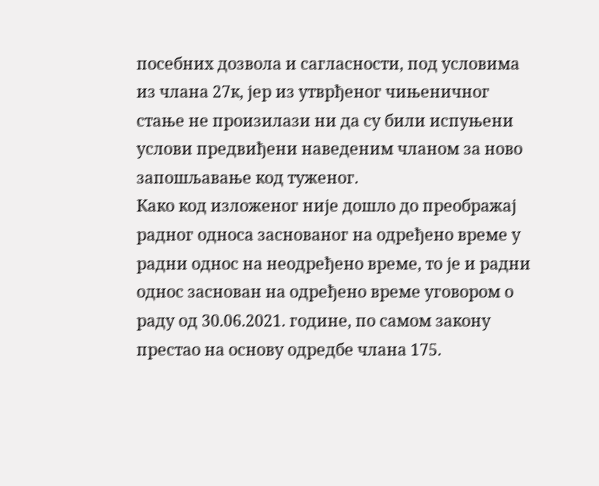посебних дозвола и сагласности, под условима из члана 27к, јер из утврђеног чињеничног стање не произилази ни да су били испуњени услови предвиђени наведеним чланом за ново запошљавање код туженог.
Како код изложеног није дошло до преображај радног односа заснованог на одређено време у радни однос на неодређено време, то је и радни однос заснован на одређено време уговором о раду од 30.06.2021. године, по самом закону престао на основу одредбе члана 175.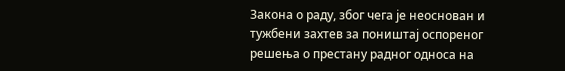Закона о раду, због чега је неоснован и тужбени захтев за поништај оспореног решења о престану радног односа на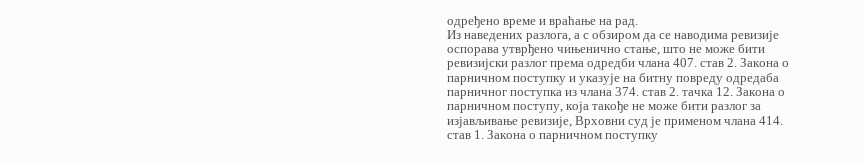одређено време и враћање на рад.
Из наведених разлога, а с обзиром да се наводима ревизије оспорава утврђено чињенично стање, што не може бити ревизијски разлог према одредби члана 407. став 2. Закона о парничном поступку и указује на битну повреду одредаба парничног поступка из члана 374. став 2. тачка 12. Закона о парничном поступу, која такође не може бити разлог за изјављивање ревизије, Врховни суд је применом члана 414. став 1. Закона о парничном поступку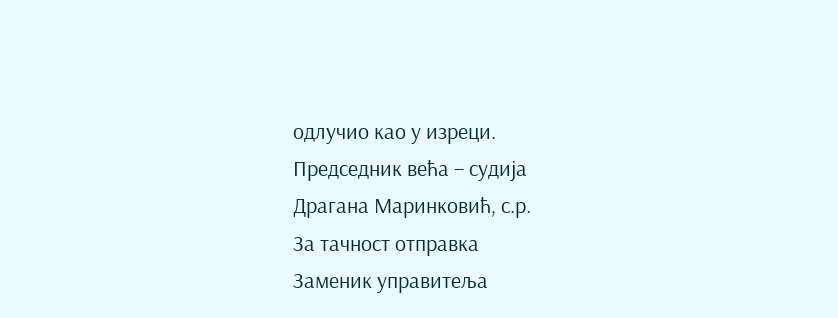одлучио као у изреци.
Председник већа – судија
Драгана Маринковић, с.р.
За тачност отправка
Заменик управитеља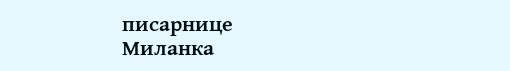писарнице
Миланка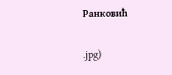Ранковић

.jpg)